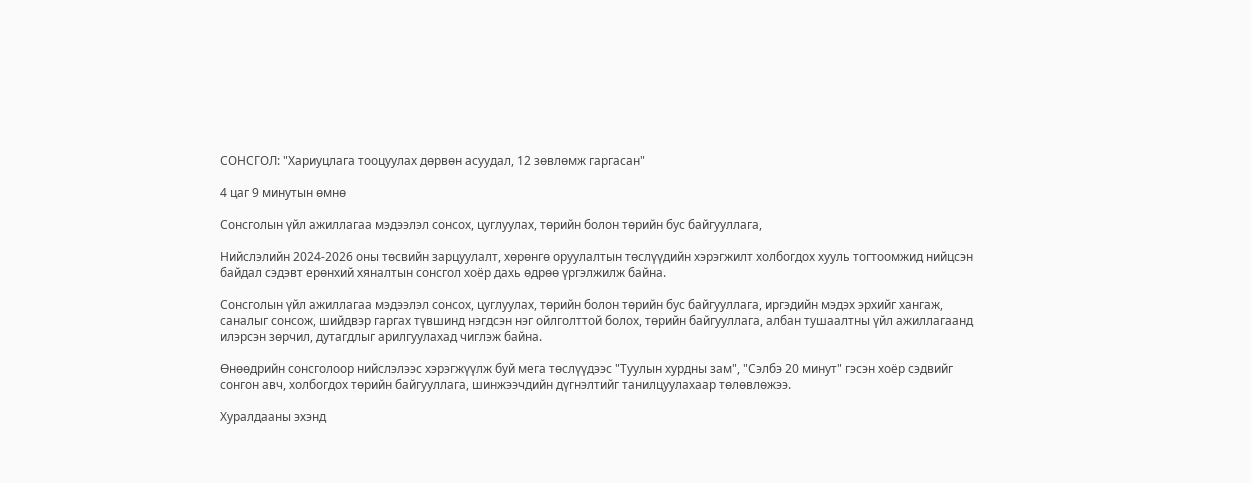СОНСГОЛ: "Хариуцлага тооцуулах дөрвөн асуудал, 12 зөвлөмж гаргасан"

4 цаг 9 минутын өмнө

Сонсголын үйл ажиллагаа мэдээлэл сонсох, цуглуулах, төрийн болон төрийн бус байгууллага,

Нийслэлийн 2024-2026 оны төсвийн зарцуулалт, хөрөнгө оруулалтын төслүүдийн хэрэгжилт холбогдох хууль тогтоомжид нийцсэн байдал сэдэвт ерөнхий хяналтын сонсгол хоёр дахь өдрөө үргэлжилж байна.

Сонсголын үйл ажиллагаа мэдээлэл сонсох, цуглуулах, төрийн болон төрийн бус байгууллага, иргэдийн мэдэх эрхийг хангаж, саналыг сонсож, шийдвэр гаргах түвшинд нэгдсэн нэг ойлголттой болох, төрийн байгууллага, албан тушаалтны үйл ажиллагаанд илэрсэн зөрчил, дутагдлыг арилгуулахад чиглэж байна.

Өнөөдрийн сонсголоор нийслэлээс хэрэгжүүлж буй мега төслүүдээс "Туулын хурдны зам", "Сэлбэ 20 минут" гэсэн хоёр сэдвийг сонгон авч, холбогдох төрийн байгууллага, шинжээчдийн дүгнэлтийг танилцуулахаар төлөвлөжээ.

Хуралдааны эхэнд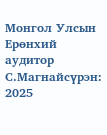Монгол Улсын Ерөнхий аудитор С.Магнайсүрэн: 2025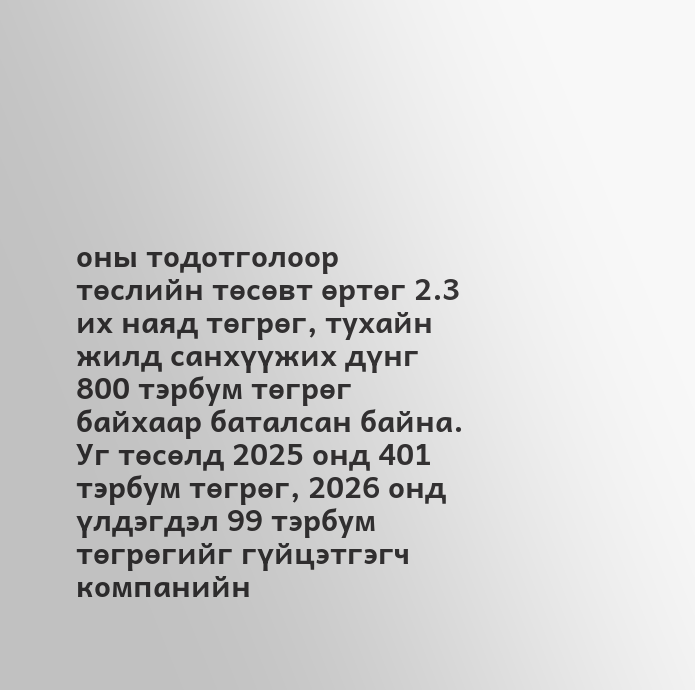оны тодотголоор төслийн төсөвт өртөг 2.3 их наяд төгрөг, тухайн жилд санхүүжих дүнг 800 тэрбум төгрөг байхаар баталсан байна. Уг төсөлд 2025 онд 401 тэрбум төгрөг, 2026 онд үлдэгдэл 99 тэрбум төгрөгийг гүйцэтгэгч компанийн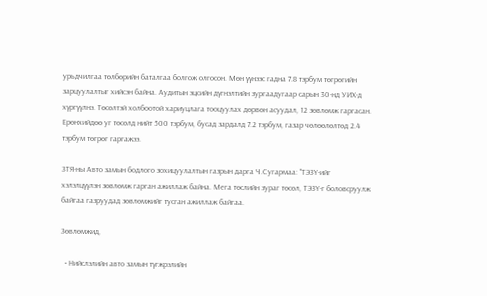урьдчилгаа төлбөрийн баталгаа болгож олгосон. Мөн үүнээс гадна 7.8 тэрбум төгрөгийн зарцуулалтыг хийсэн байна. Аудитын эцсийн дүгнэлтийн зургаадугаар сарын 30-нд УИХ-д хүргүүлнэ. Төсөлтэй холбоотой хариуцлага тооцуулах дөрвөн асуудал, 12 зөвлөмж гаргасан. Ерөнхийдөө уг төсөлд нийт 500 тэрбум, бусад зардалд 7.2 тэрбум, газар чөлөөлөлтөд 2.4 тэрбум төгрөг гаргажээ.

ЗТЯ-ны Авто замын бодлого зохицуулалтын газрын дарга Ч.Сугармаа: "ТЭЗҮ-ийг хэлэлцүүлэн зөвлөмж гарган ажиллаж байна. Мега төслийн зураг төсөл, ТЭЗҮ-г боловсруулж байгаа газруудад зөвлөмжийг тусган ажиллаж байгаа.

Зөвлөмжид,

  • Нийслэлийн авто замын түгжрэлийн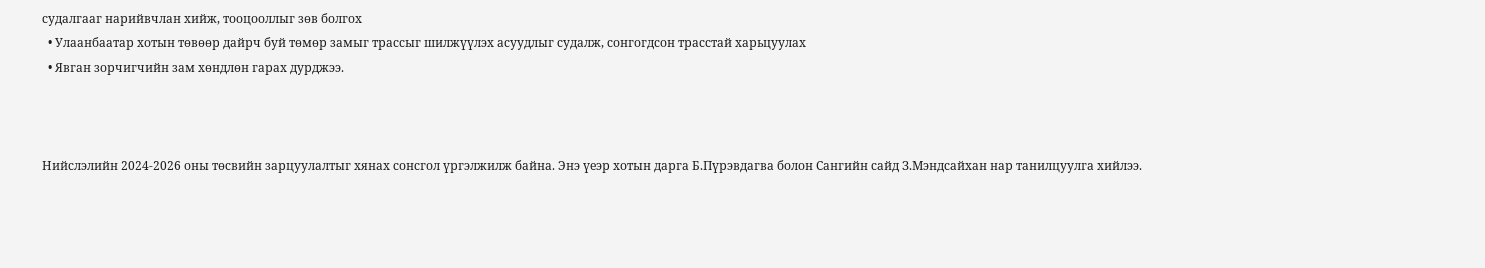судалгааг нарийвчлан хийж, тооцооллыг зөв болгох
  • Улаанбаатар хотын төвөөр дайрч буй төмөр замыг трассыг шилжүүлэх асуудлыг судалж, сонгогдсон трасстай харьцуулах
  • Явган зорчигчийн зам хөндлөн гарах дурджээ.



Нийслэлийн 2024-2026 оны төсвийн зарцуулалтыг хянах сонсгол үргэлжилж байна. Энэ үеэр хотын дарга Б.Пүрэвдагва болон Сангийн сайд З.Мэндсайхан нар танилцуулга хийлээ.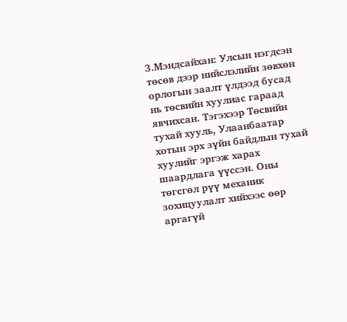З.Мэндсайхан: Улсын нэгдсэн төсөв дээр нийслэлийн зөвхөн орлогын заалт үлдээд бусад нь төсвийн хуулиас гараад явчихсан. Тэгэхээр Төсвийн тухай хууль, Улаанбаатар хотын эрх зүйн байдлын тухай хуулийг эргэж харах шаардлага үүссэн. Оны төгсгөл рүү механик зохицуулалт хийхээс өөр аргагүй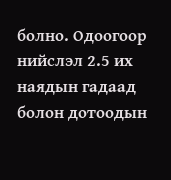болно. Одоогоор нийслэл 2.5 их наядын гадаад болон дотоодын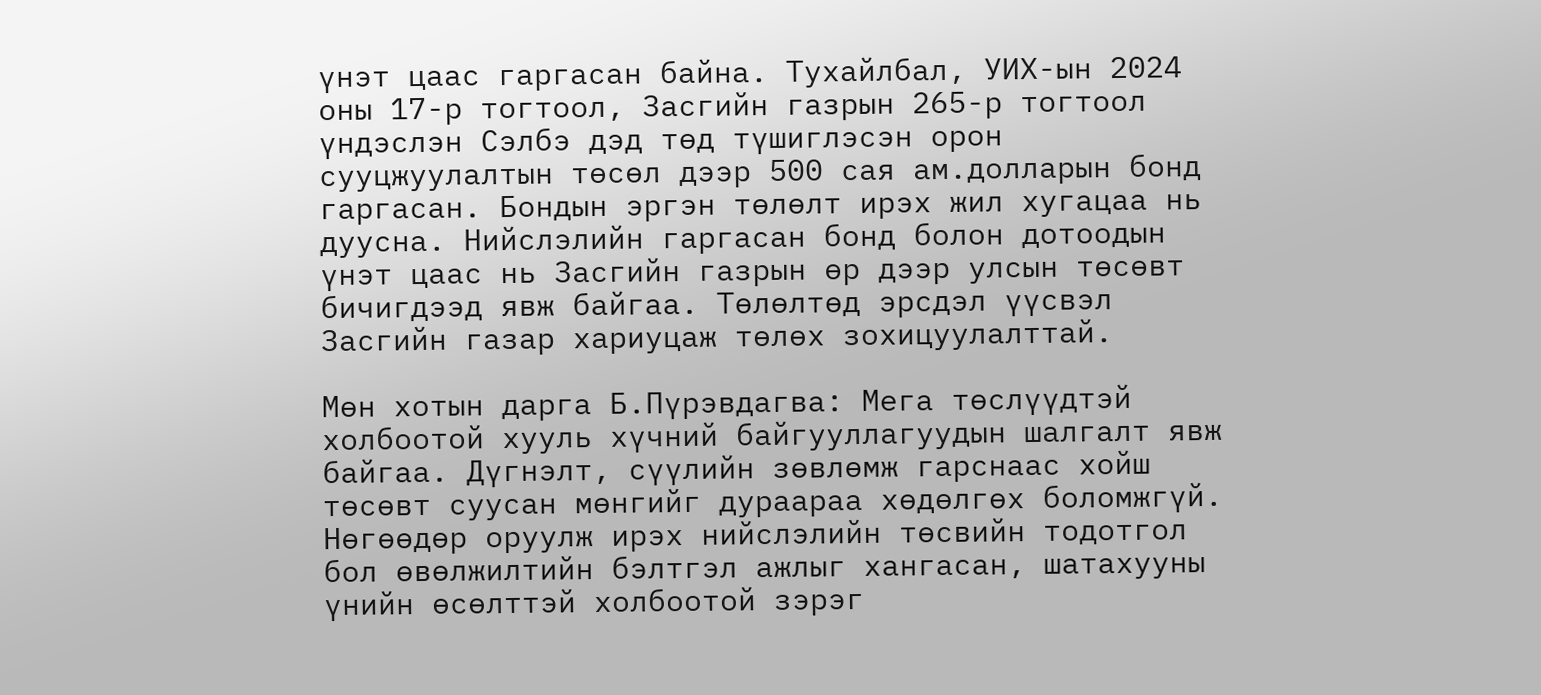үнэт цаас гаргасан байна. Тухайлбал, УИХ-ын 2024 оны 17-р тогтоол, Засгийн газрын 265-р тогтоол үндэслэн Сэлбэ дэд төд түшиглэсэн орон сууцжуулалтын төсөл дээр 500 сая ам.долларын бонд гаргасан. Бондын эргэн төлөлт ирэх жил хугацаа нь дуусна. Нийслэлийн гаргасан бонд болон дотоодын үнэт цаас нь Засгийн газрын өр дээр улсын төсөвт бичигдээд явж байгаа. Төлөлтөд эрсдэл үүсвэл Засгийн газар хариуцаж төлөх зохицуулалттай.

Мөн хотын дарга Б.Пүрэвдагва: Мега төслүүдтэй холбоотой хууль хүчний байгууллагуудын шалгалт явж байгаа. Дүгнэлт, сүүлийн зөвлөмж гарснаас хойш төсөвт суусан мөнгийг дураараа хөдөлгөх боломжгүй. Нөгөөдөр оруулж ирэх нийслэлийн төсвийн тодотгол бол өвөлжилтийн бэлтгэл ажлыг хангасан, шатахууны үнийн өсөлттэй холбоотой зэрэг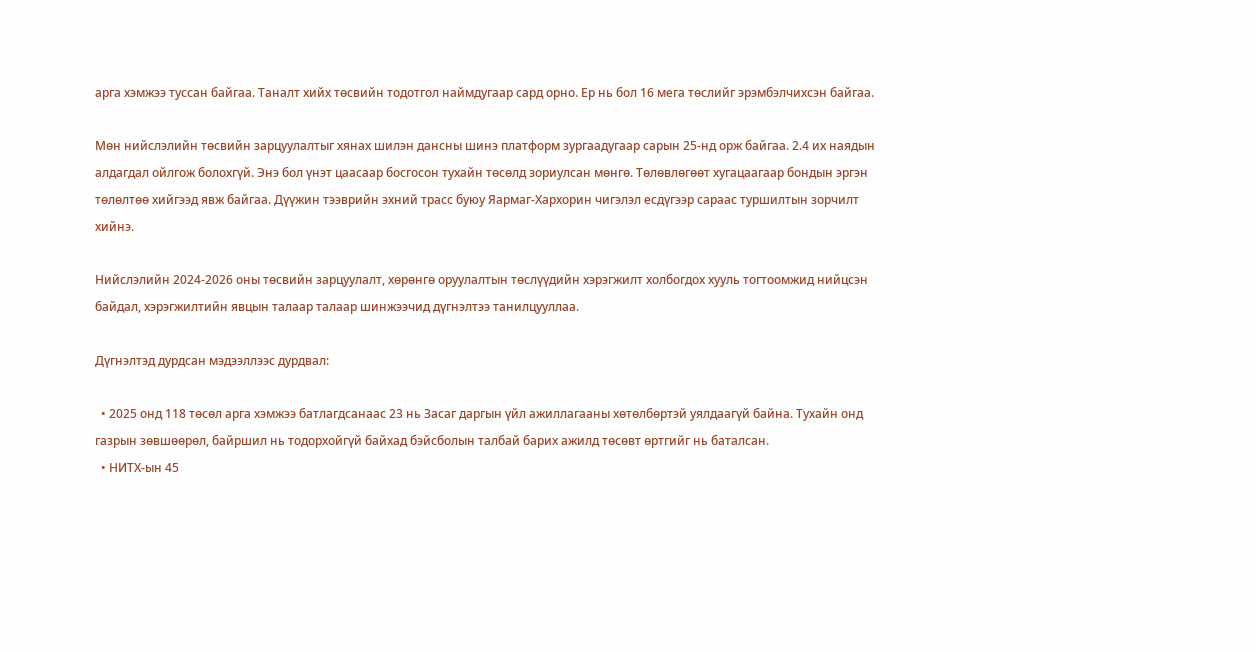арга хэмжээ туссан байгаа. Таналт хийх төсвийн тодотгол наймдугаар сард орно. Ер нь бол 16 мега төслийг эрэмбэлчихсэн байгаа.

Мөн нийслэлийн төсвийн зарцуулалтыг хянах шилэн дансны шинэ платформ зургаадугаар сарын 25-нд орж байгаа. 2.4 их наядын алдагдал ойлгож болохгүй. Энэ бол үнэт цаасаар босгосон тухайн төсөлд зориулсан мөнгө. Төлөвлөгөөт хугацаагаар бондын эргэн төлөлтөө хийгээд явж байгаа. Дүүжин тээврийн эхний трасс буюу Яармаг-Хархорин чигэлэл есдүгээр сараас туршилтын зорчилт хийнэ.

Нийслэлийн 2024-2026 оны төсвийн зарцуулалт, хөрөнгө оруулалтын төслүүдийн хэрэгжилт холбогдох хууль тогтоомжид нийцсэн байдал, хэрэгжилтийн явцын талаар талаар шинжээчид дүгнэлтээ танилцууллаа.

Дүгнэлтэд дурдсан мэдээллээс дурдвал:

  • 2025 онд 118 төсөл арга хэмжээ батлагдсанаас 23 нь Засаг даргын үйл ажиллагааны хөтөлбөртэй уялдаагүй байна. Тухайн онд газрын зөвшөөрөл, байршил нь тодорхойгүй байхад бэйсболын талбай барих ажилд төсөвт өртгийг нь баталсан.
  • НИТХ-ын 45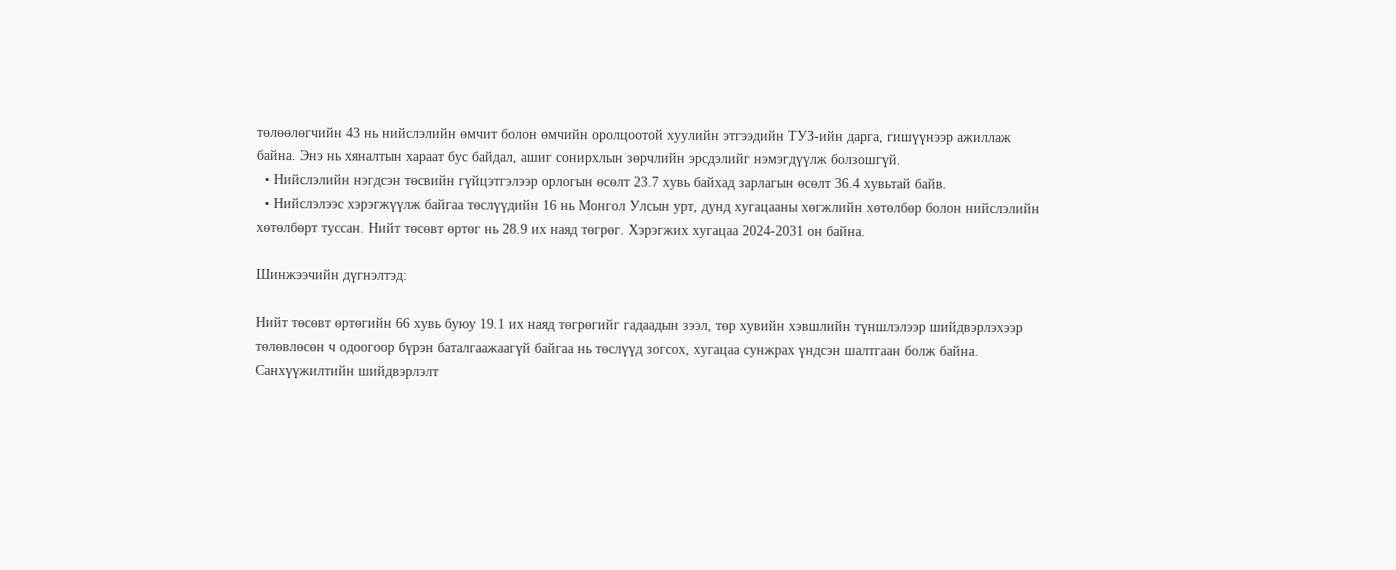төлөөлөгчийн 43 нь нийслэлийн өмчит болон өмчийн оролцоотой хуулийн этгээдийн ТУЗ-ийн дарга, гишүүнээр ажиллаж байна. Энэ нь хяналтын хараат бус байдал, ашиг сонирхлын зөрчлийн эрсдэлийг нэмэгдүүлж болзошгүй.
  • Нийслэлийн нэгдсэн төсвийн гүйцэтгэлээр орлогын өсөлт 23.7 хувь байхад зарлагын өсөлт 36.4 хувьтай байв.
  • Нийслэлээс хэрэгжүүлж байгаа төслүүдийн 16 нь Монгол Улсын урт, дунд хугацааны хөгжлийн хөтөлбөр болон нийслэлийн хөтөлбөрт туссан. Нийт төсөвт өртөг нь 28.9 их наяд төгрөг. Хэрэгжих хугацаа 2024-2031 он байна.

Шинжээчийн дүгнэлтэд:

Нийт төсөвт өртөгийн 66 хувь буюу 19.1 их наяд төгрөгийг гадаадын зээл, төр хувийн хэвшлийн түншлэлээр шийдвэрлэхээр төлөвлөсөн ч одоогоор бүрэн баталгаажаагүй байгаа нь төслүүд зогсох, хугацаа сунжрах үндсэн шалтгаан болж байна.  Санхүүжилтийн шийдвэрлэлт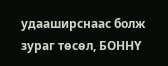удааширснаас болж зураг төсөл, БОННҮ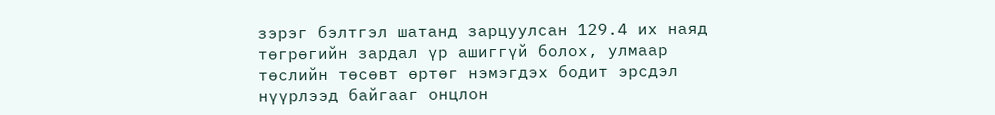зэрэг бэлтгэл шатанд зарцуулсан 129.4 их наяд төгрөгийн зардал үр ашиггүй болох, улмаар төслийн төсөвт өртөг нэмэгдэх бодит эрсдэл нүүрлээд байгааг онцлон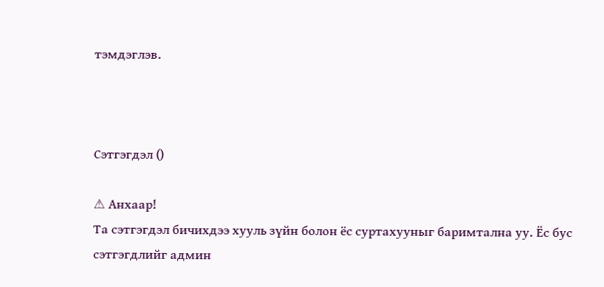тэмдэглэв.



Сэтгэгдэл ()

⚠ Анхаар!
Та сэтгэгдэл бичихдээ хууль зүйн болон ёс суртахууныг баримтална уу. Ёс бус сэтгэгдлийг админ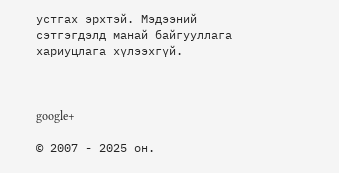устгах эрхтэй. Мэдээний сэтгэгдэлд манай байгууллага хариуцлага хүлээхгүй.



google+

© 2007 - 2025 он.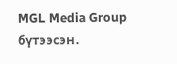MGL Media Group бүтээсэн.